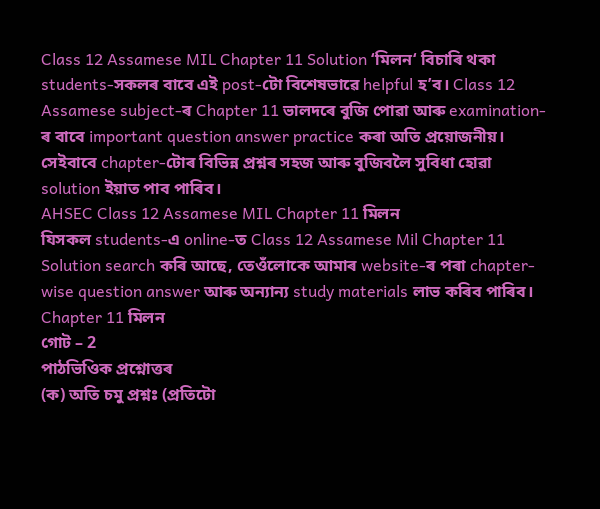Class 12 Assamese MIL Chapter 11 Solution ‘মিলন‘ বিচাৰি থকা students-সকলৰ বাবে এই post-টো বিশেষভাৱে helpful হ’ব। Class 12 Assamese subject-ৰ Chapter 11 ভালদৰে বুজি পোৱা আৰু examination-ৰ বাবে important question answer practice কৰা অতি প্ৰয়োজনীয়। সেইবাবে chapter-টোৰ বিভিন্ন প্ৰশ্নৰ সহজ আৰু বুজিবলৈ সুবিধা হোৱা solution ইয়াত পাব পাৰিব।
AHSEC Class 12 Assamese MIL Chapter 11 মিলন
যিসকল students-এ online-ত Class 12 Assamese Mil Chapter 11 Solution search কৰি আছে, তেওঁলোকে আমাৰ website-ৰ পৰা chapter-wise question answer আৰু অন্যান্য study materials লাভ কৰিব পাৰিব।
Chapter 11 মিলন
গোট – 2
পাঠভিওিক প্রশ্নোত্তৰ
(ক) অতি চমু প্রশ্নঃ (প্রতিটো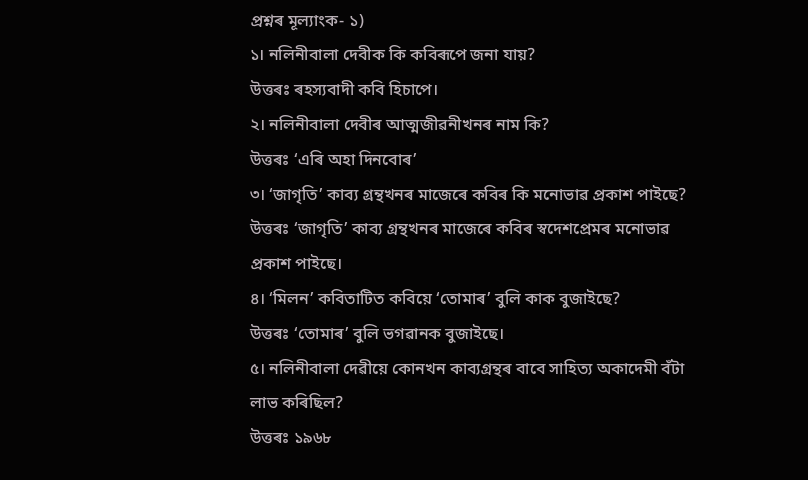প্ৰশ্নৰ মূল্যাংক- ১)
১। নলিনীবালা দেবীক কি কবিৰূপে জনা যায়?
উত্তৰঃ ৰহস্যবাদী কবি হিচাপে।
২। নলিনীবালা দেবীৰ আত্মজীৱনীখনৰ নাম কি?
উত্তৰঃ ‘এৰি অহা দিনবোৰ’
৩। ‘জাগৃতি’ কাব্য গ্রন্থখনৰ মাজেৰে কবিৰ কি মনোভাৱ প্ৰকাশ পাইছে?
উত্তৰঃ ‘জাগৃতি’ কাব্য গ্রন্থখনৰ মাজেৰে কবিৰ স্বদেশপ্ৰেমৰ মনোভাৱ প্ৰকাশ পাইছে।
৪। ‘মিলন’ কবিতাটিত কবিয়ে ‘তোমাৰ’ বুলি কাক বুজাইছে?
উত্তৰঃ ‘তোমাৰ’ বুলি ভগৱানক বুজাইছে।
৫। নলিনীবালা দেৱীয়ে কোনখন কাব্যগ্রন্থৰ বাবে সাহিত্য অকাদেমী বঁটা লাভ কৰিছিল?
উত্তৰঃ ১৯৬৮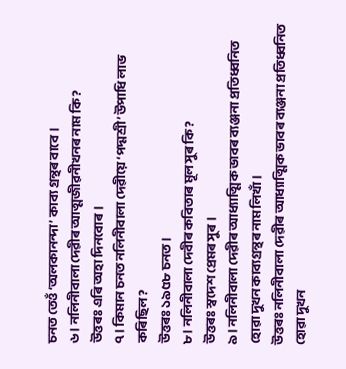চনত তেওঁ ‘অলকানন্দা’ কাব্য গ্রন্থৰ বাবে।
৬। নলিনীবালা দেৱীৰ আত্মজীৱনীখনৰ নাম কি?
উত্তৰঃ এৰি অহা দিনবোৰ।
৭। কিমান চনত নলিনীবালা দেৱীয়ে ‘পদ্মশ্রী’ উপাধি লাভ কৰিছিল?
উত্তৰঃ ১৯৫৮ চনত।
৮। নলিনীবালা দেবীৰ কবিতাৰ মূল সুৰ কি?
উত্তৰঃ স্বদেশ প্ৰেমৰ সুৰ।
৯। নলিনীবালা দেৱীৰ আধ্যাত্মিক ভাবৰ ব্যঞ্জনা প্রতিধ্বনিত হোৱা দুখন কাব্যগ্ৰন্থৰ নাম লিখাঁ।
উত্তৰঃ নলিনীবালা দেৱীৰ আধ্যাত্মিক ভাবৰ ব্যঞ্জনা প্রতিধ্বনিত হোৱা দুখন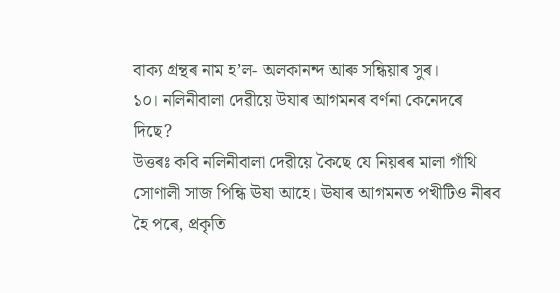বাক্য গ্রন্থৰ নাম হ’ল- অলকানন্দ আৰু সন্ধিয়াৰ সুৰ।
১০। নলিনীবালা দেৱীয়ে উযাৰ আগমনৰ বৰ্ণনা কেনেদৰে দিছে?
উত্তৰঃ কবি নলিনীবালা দেৱীয়ে কৈছে যে নিয়ৰৰ মালা গাঁথি সোণালী সাজ পিন্ধি ঊষা আহে। ঊষাৰ আগমনত পখীটিও নীৰব হৈ পৰে, প্ৰকৃতি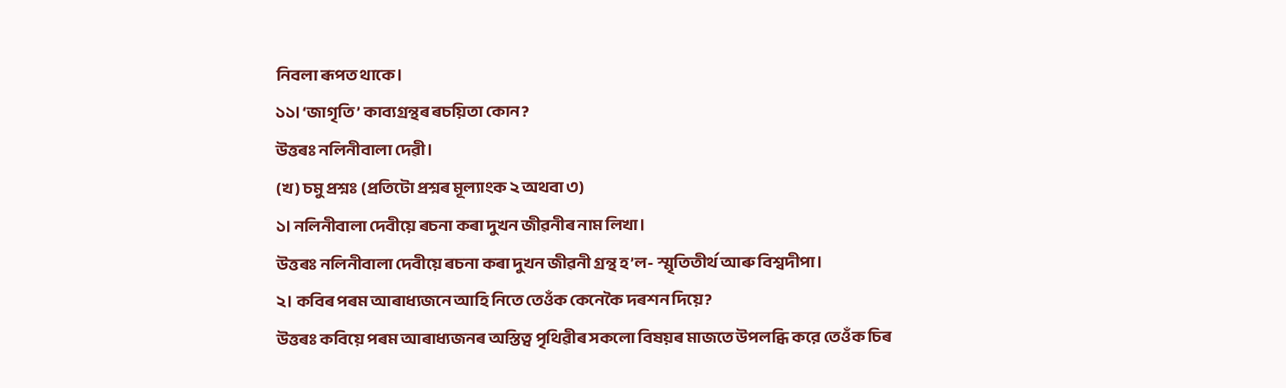নিবলা ৰূপত থাকে।
১১। ‘জাগৃতি’ কাব্যগ্ৰন্থৰ ৰচয়িতা কোন?
উত্তৰঃ নলিনীবালা দেৱী।
(খ) চমু প্রশ্নঃ (প্রতিটো প্রশ্নৰ মূল্যাংক ২ অথবা ৩)
১। নলিনীবালা দেবীয়ে ৰচনা কৰা দুখন জীৱনীৰ নাম লিখা।
উত্তৰঃ নলিনীবালা দেবীয়ে ৰচনা কৰা দুখন জীৱনী গ্রন্থ হ’ল- স্মৃতিতীর্থ আৰু বিশ্বদীপা।
২। কবিৰ পৰম আৰাধ্যজনে আহি নিতে তেওঁক কেনেকৈ দৰশন দিয়ে?
উত্তৰঃ কবিয়ে পৰম আৰাধ্যজনৰ অস্তিত্ব পৃথিৱীৰ সকলো বিষয়ৰ মাজতে উপলব্ধি করে তেওঁক চিৰ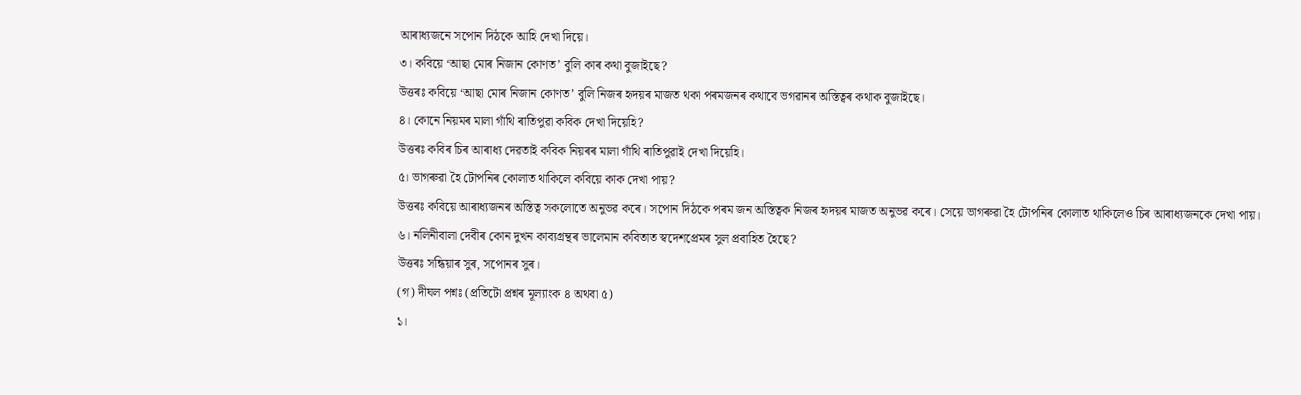আৰাধ্যজনে সপোন দিঠকে আহি দেখা দিয়ে।
৩। কবিয়ে ‘আছা মোৰ নিজান কোণত’ বুলি কাৰ কথা বুজাইছে?
উত্তৰঃ কবিয়ে ‘আছা মোৰ নিজান কোণত’ বুলি নিজৰ হৃদয়ৰ মাজত থকা পৰমজনৰ কথাবে ভগৱানৰ অস্তিত্বৰ কথাক বুজাইছে।
৪। কোনে নিয়মৰ মালা গাঁথি ৰাতিপুৱা কবিক দেখা দিয়েহি?
উত্তৰঃ কবিৰ চিৰ আৰাধ্য দেৱতাই কবিক নিয়ৰৰ মালা গাঁথি ৰাতিপুৱাই দেখা দিয়েহি।
৫। ভাগৰুৱা হৈ টোপনিৰ কোলাত থাকিলে কবিয়ে কাক দেখা পায়?
উত্তৰঃ কবিয়ে আৰাধ্যজনৰ অস্তিত্ব সকলোতে অনুভৱ কৰে। সপোন দিঠকে পৰম জন অস্তিত্বক নিজৰ হৃদয়ৰ মাজত অনুভৱ কৰে। সেয়ে ভাগৰুৱা হৈ টোপনিৰ কোলাত থাকিলেও চিৰ আৰাধ্যজনকে দেখা পায়।
৬। নলিনীবালা দেবীৰ কোন দুখন কাব্যগ্রন্থৰ ভালেমান কবিতাত স্বদেশপ্ৰেমৰ সুল প্রবাহিত হৈছে?
উত্তৰঃ সন্ধিয়াৰ সুৰ, সপোনৰ সুৰ।
(গ) দীঘল পশ্নঃ (প্রতিটো প্ৰশ্নৰ মূল্যাংক ৪ অথবা ৫)
১।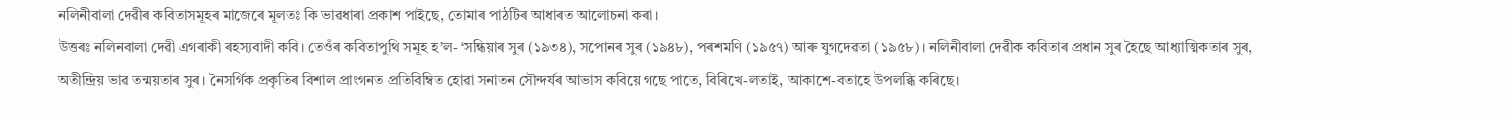নলিনীবালা দেৱীৰ কবিতাসমূহৰ মাজেৰে মূলতঃ কি ভাৱধাৰা প্ৰকাশ পাইছে, তোমাৰ পাঠটিৰ আধাৰত আলোচনা কৰা।
উত্তৰঃ নলিনবালা দেৱী এগৰাকী ৰহস্যবাদী কবি। তেওঁৰ কবিতাপুথি সমূহ হ’ল- ‘সন্ধিয়াৰ সুৰ (১৯৩৪), সপোনৰ সুৰ (১৯৪৮), পৰশমণি (১৯৫৭) আৰু যুগদেৱতা (১৯৫৮)। নলিনীবালা দেৱীক কবিতাৰ প্ৰধান সুৰ হৈছে আধ্যাত্মিকতাৰ সুৰ, অতীন্দ্ৰিয় ভাৱ তন্ময়তাৰ সুৰ। নৈসর্গিক প্ৰকৃতিৰ বিশাল প্রাংগনত প্রতিবিম্বিত হোৱা সনাতন সৌন্দৰ্যৰ আভাস কবিয়ে গছে পাতে, বিৰিখে-লতাই, আকাশে-বতাহে উপলব্ধি কৰিছে।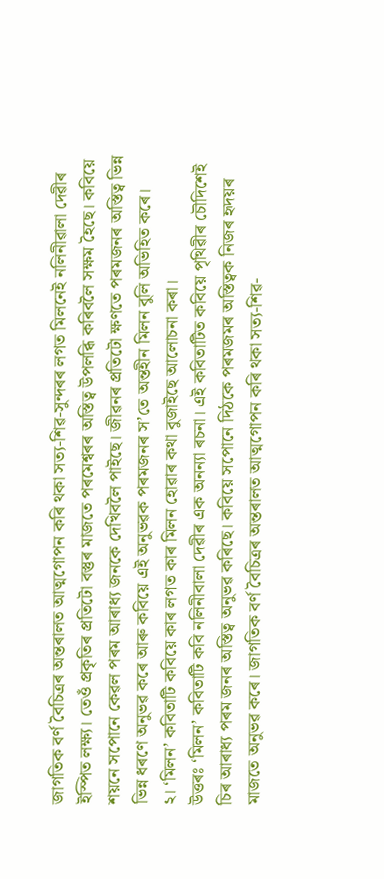জাগতিক বর্ণ বৈচিত্ৰৰ অন্তৰালত আত্মগোপন কৰি থকা সত্য-শিৱ-সুন্দৰৰ লগত মিলনেই নলিনীৱালা দেৱীৰ ইস্পিত লক্ষ্য। তেওঁ প্ৰকৃতিৰ প্ৰতিটো বস্তুৰ মাজতে পৰমেশ্বৰৰ অস্তিত্ব উপলব্ধি কৰিবলৈ সক্ষম হৈছে। কবিয়ে শয়নে সপোনে কেৱল পৰম আৰাধ্য জনকে দেখিবলৈ পাইছে। জীৱনৰ প্ৰতিটো ক্ষণতে পৰমজনৰ অস্তিত্ব ভিন্ন ভিন্ন ধৰণে অনুভৱ কৰে আৰু কবিয়ে এই অনুভৱক পৰমজনৰ স’তে অন্তহীন মিলন বুলি অভিহিত কৰে।
২। ‘মিলন’ কবিতাটি কবিয়ে কাৰ লগত কাৰ মিলন হোৱাৰ কথা বুজাইছে আলোচনা কৰা।
উত্তৰঃ ‘মিলন’ কবিতাটি কবি নলিনীবালা দেৱীৰ এক অনন্যা ৰচনা। এই কবিতাটিত কবিয়ে পৃথিৱীৰ চৌদিশেই চিৰ আৰাধ্য পৰম জনৰ অস্তিত্ব অনুভৱ কৰিছে। কবিয়ে সপোনে দিঠকে পৰমজমৰ অস্তিত্বক নিজৰ হৃদয়ৰ মাজতে অনুভৱ কৰে। জাগতিক বর্ণ বৈচিত্ৰৰ অন্তৰালত আত্মগোপন কৰি থকা সত্য-শিৱ-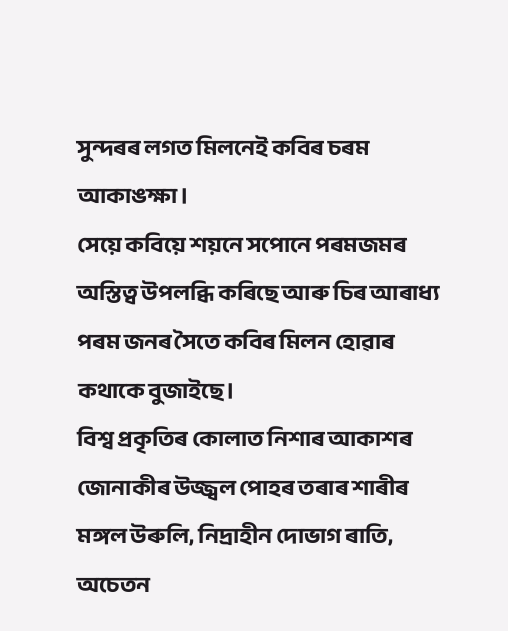সুন্দৰৰ লগত মিলনেই কবিৰ চৰম আকাঙক্ষা।
সেয়ে কবিয়ে শয়নে সপোনে পৰমজমৰ অস্তিত্ব উপলব্ধি কৰিছে আৰু চিৰ আৰাধ্য পৰম জনৰ সৈতে কবিৰ মিলন হোৱাৰ কথাকে বুজাইছে।
বিশ্ব প্ৰকৃতিৰ কোলাত নিশাৰ আকাশৰ জোনাকীৰ উজ্জ্বল পোহৰ তৰাৰ শাৰীৰ মঙ্গল উৰুলি, নিদ্রাহীন দোভাগ ৰাতি, অচেতন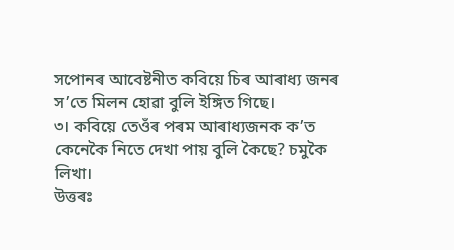সপোনৰ আবেষ্টনীত কবিয়ে চিৰ আৰাধ্য জনৰ স’তে মিলন হোৱা বুলি ইঙ্গিত গিছে।
৩। কবিয়ে তেওঁৰ পৰম আৰাধ্যজনক ক’ত কেনেকৈ নিতে দেখা পায় বুলি কৈছে? চমুকৈ লিখা।
উত্তৰঃ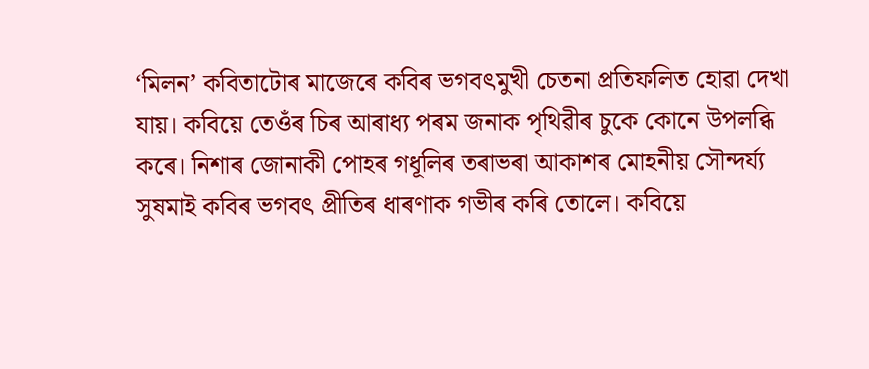‘মিলন’ কবিতাটোৰ মাজেৰে কবিৰ ভগবৎমুখী চেতনা প্রতিফলিত হোৱা দেখা যায়। কবিয়ে তেওঁৰ চিৰ আৰাধ্য পৰম জনাক পৃথিৱীৰ চুকে কোনে উপলব্ধি কৰে। নিশাৰ জোনাকী পোহৰ গধূলিৰ তৰাভৰা আকাশৰ মোহনীয় সৌন্দৰ্য্য সুষমাই কবিৰ ভগবৎ প্ৰীতিৰ ধাৰণাক গভীৰ কৰি তোলে। কবিয়ে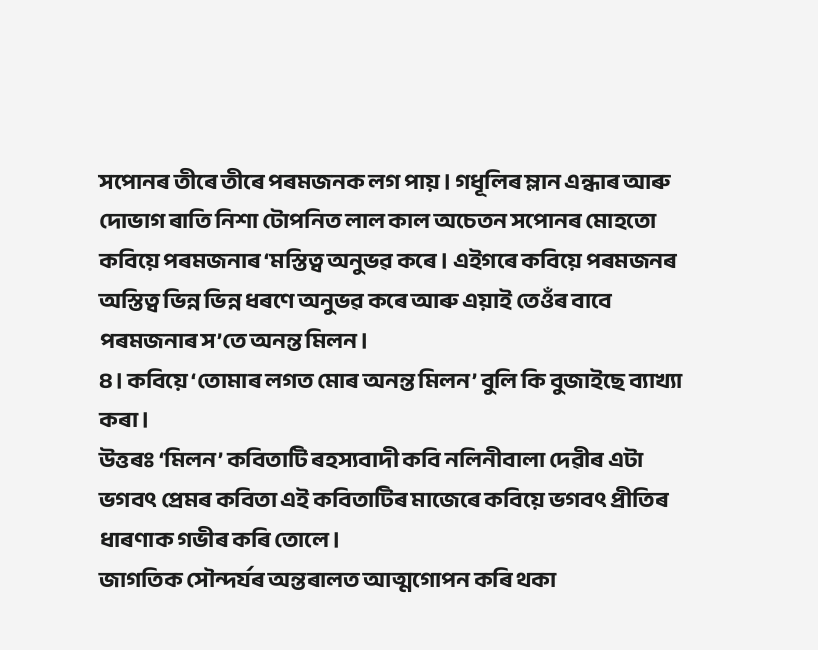সপোনৰ তীৰে তীৰে পৰমজনক লগ পায়। গধূলিৰ ম্লান এন্ধাৰ আৰু দোভাগ ৰাতি নিশা টোপনিত লাল কাল অচেতন সপোনৰ মোহতো কবিয়ে পৰমজনাৰ ‘মস্তিত্ব অনুভৱ কৰে। এইগৰে কবিয়ে পৰমজনৰ অস্তিত্ব ভিন্ন ভিন্ন ধৰণে অনুভৱ কৰে আৰু এয়াই তেওঁৰ বাবে পৰমজনাৰ স’তে অনন্ত মিলন।
৪। কবিয়ে ‘তোমাৰ লগত মোৰ অনন্ত মিলন’ বুলি কি বুজাইছে ব্যাখ্যা কৰা।
উত্তৰঃ ‘মিলন’ কবিতাটি ৰহস্যবাদী কবি নলিনীবালা দেৱীৰ এটা ভগবৎ প্রেমৰ কবিতা এই কবিতাটিৰ মাজেৰে কবিয়ে ভগবৎ প্ৰীতিৰ ধাৰণাক গভীৰ কৰি তোলে।
জাগতিক সৌন্দৰ্যৰ অন্তৰালত আত্মগোপন কৰি থকা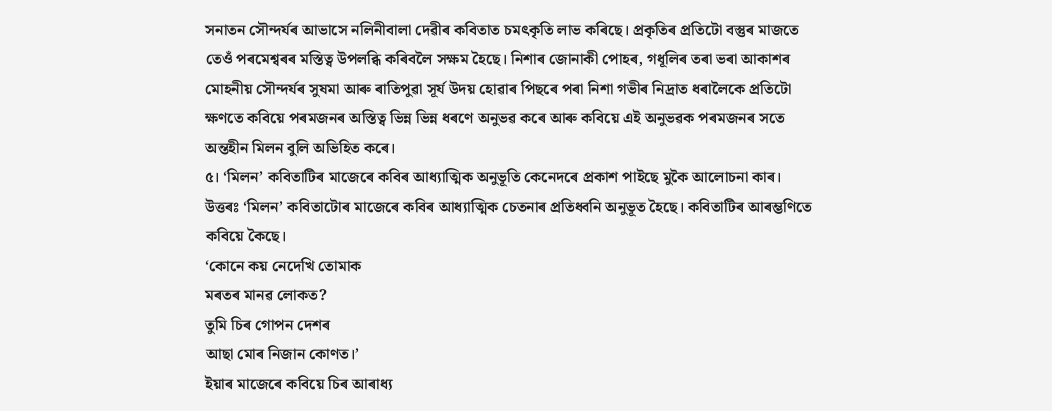সনাতন সৌন্দৰ্যৰ আভাসে নলিনীবালা দেৱীৰ কবিতাত চমৎকৃতি লাভ কৰিছে। প্ৰকৃতিৰ প্ৰতিটো বস্তুৰ মাজতে তেওঁ পৰমেশ্বৰৰ মস্তিত্ব উপলব্ধি কৰিবলৈ সক্ষম হৈছে। নিশাৰ জোনাকী পোহৰ, গধূলিৰ তৰা ভৰা আকাশৰ মোহনীয় সৌন্দৰ্যৰ সুষমা আৰু ৰাতিপুৱা সূর্য উদয় হোৱাৰ পিছৰে পৰা নিশা গভীৰ নিদ্রাত ধৰালৈকে প্রতিটো ক্ষণতে কবিয়ে পৰমজনৰ অস্তিত্ব ভিন্ন ভিন্ন ধৰণে অনুভৱ কৰে আৰু কবিয়ে এই অনুভৱক পৰমজনৰ সতে অন্তহীন মিলন বুলি অভিহিত কৰে।
৫। ‘মিলন’ কবিতাটিৰ মাজেৰে কবিৰ আধ্যাত্মিক অনুভূতি কেনেদৰে প্ৰকাশ পাইছে মুকৈ আলোচনা কাৰ।
উত্তৰঃ ‘মিলন’ কবিতাটোৰ মাজেৰে কবিৰ আধ্যাত্মিক চেতনাৰ প্ৰতিধ্বনি অনুভূত হৈছে। কবিতাটিৰ আৰম্ভণিতে কবিয়ে কৈছে।
‘কোনে কয় নেদেখি তোমাক
মৰতৰ মানৱ লোকত?
তুমি চিৰ গোপন দেশৰ
আছা মোৰ নিজান কোণত।’
ইয়াৰ মাজেৰে কবিয়ে চিৰ আৰাধ্য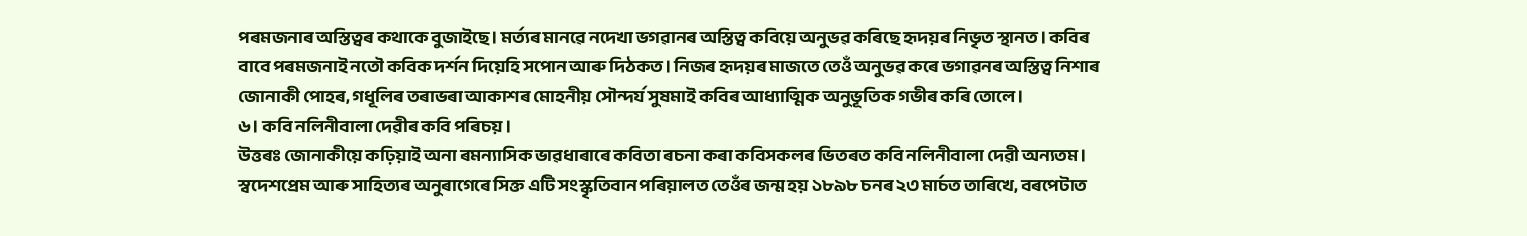পৰমজনাৰ অস্তিত্বৰ কথাকে বুজাইছে। মর্ত্যৰ মানৱে নদেখা ভগৱানৰ অস্তিত্ব কবিয়ে অনুভৱ কৰিছে হৃদয়ৰ নিভৃত স্থানত। কবিৰ বাবে পৰমজনাই নতৌ কবিক দর্শন দিয়েহি সপোন আৰু দিঠকত। নিজৰ হৃদয়ৰ মাজতে তেওঁ অনুভৱ কৰে ভগাৱনৰ অস্তিত্ব নিশাৰ জোনাকী পোহৰ, গধূলিৰ তৰাভৰা আকাশৰ মোহনীয় সৌন্দর্য সুষমাই কবিৰ আধ্যাত্মিক অনুভূতিক গভীৰ কৰি তোলে।
৬। কবি নলিনীবালা দেৱীৰ কবি পৰিচয়।
উত্তৰঃ জোনাকীয়ে কঢ়িয়াই অনা ৰমন্যাসিক ভাৱধাৰাৰে কবিতা ৰচনা কৰা কবিসকলৰ ভিতৰত কবি নলিনীবালা দেৱী অন্যতম।
স্বদেশপ্রেম আৰু সাহিত্যৰ অনুৰাগেৰে সিক্ত এটি সংস্কৃতিবান পৰিয়ালত তেওঁৰ জন্ম হয় ১৮৯৮ চনৰ ২৩ মাৰ্চত তাৰিখে, বৰপেটাত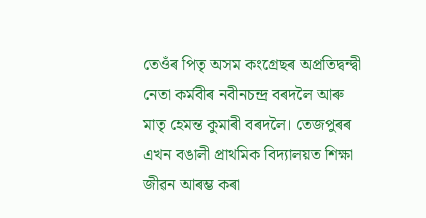তেওঁৰ পিতৃ অসম কংগ্ৰেছৰ অপ্রতিদ্বন্দ্বী নেতা কর্মবীৰ নবীনচন্দ্ৰ বৰদলৈ আৰু মাতৃ হেমন্ত কুমাৰী বৰদলৈ। তেজপুৰৰ এখন বঙালী প্রাথমিক বিদ্যালয়ত শিক্ষা জীৱন আৰম্ভ কৰা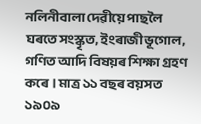নলিনীবালা দেৱীয়ে পাছলৈ ঘৰতে সংস্কৃত, ইংৰাজী ভূগোল, গণিত আদি বিষয়ৰ শিক্ষা গ্রহণ কৰে। মাত্র ১১ বছৰ বয়সত ১৯০৯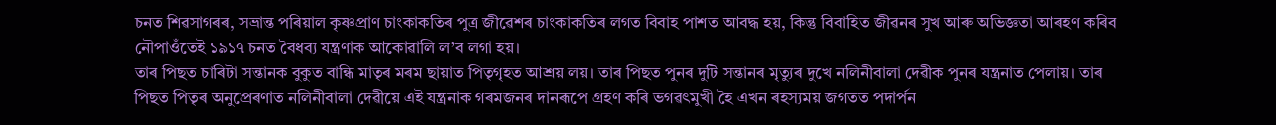চনত শিৱসাগৰৰ, সভ্রান্ত পৰিয়াল কৃষ্ণপ্রাণ চাংকাকতিৰ পুত্র জীৱেশৰ চাংকাকতিৰ লগত বিবাহ পাশত আবদ্ধ হয়, কিন্তু বিবাহিত জীৱনৰ সুখ আৰু অভিজ্ঞতা আৰহণ কৰিব নৌপাওঁতেই ১৯১৭ চনত বৈধব্য যন্ত্রণাক আকোৱালি ল’ব লগা হয়।
তাৰ পিছত চাৰিটা সন্তানক বুকুত বান্ধি মাতৃৰ মৰম ছায়াত পিতৃগৃহত আশ্রয় লয়। তাৰ পিছত পুনৰ দুটি সন্তানৰ মৃত্যুৰ দুখে নলিনীবালা দেৱীক পুনৰ যন্ত্ৰনাত পেলায়। তাৰ পিছত পিতৃৰ অনুপ্ৰেৰণাত নলিনীবালা দেৱীয়ে এই যন্ত্রনাক গৰমজনৰ দানৰূপে গ্রহণ কৰি ভগৱৎমুখী হৈ এখন ৰহস্যময় জগতত পদার্পন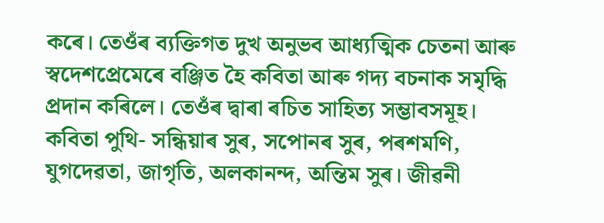কৰে। তেওঁৰ ব্যক্তিগত দুখ অনুভব আধ্যত্মিক চেতনা আৰু স্বদেশপ্রেমেৰে বঞ্জিত হৈ কবিতা আৰু গদ্য বচনাক সমৃদ্ধি প্রদান কৰিলে। তেওঁৰ দ্বাৰা ৰচিত সাহিত্য সম্ভাবসমূহ।
কবিতা পুথি- সন্ধিয়াৰ সুৰ, সপোনৰ সুৰ, পৰশমণি, যুগদেৱতা, জাগৃতি, অলকানন্দ, অন্তিম সুৰ। জীৱনী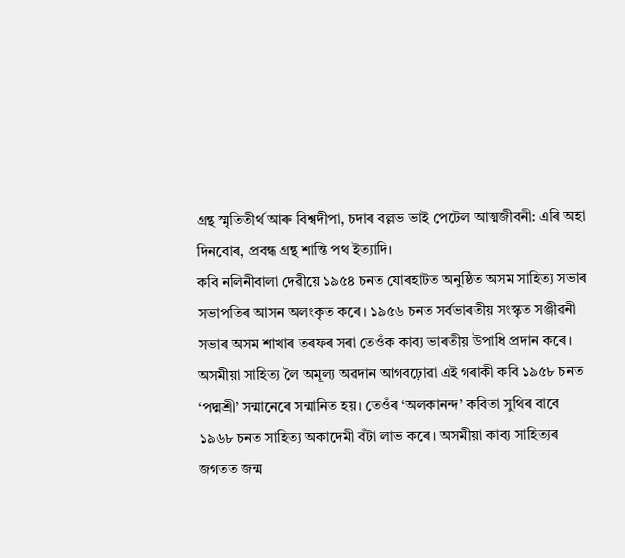গ্রন্থ স্মৃতিতীর্থ আৰু বিশ্বদীপা, চদাৰ বল্লভ ভাই পেটেল আত্মজীবনী: এৰি অহা দিনবোৰ, প্রবন্ধ গ্রন্থ শান্তি পথ ইত্যাদি।
কবি নলিনীবালা দেৱীয়ে ১৯৫৪ চনত যোৰহাটত অনুষ্ঠিত অসম সাহিত্য সভাৰ সভাপতিৰ আসন অলংকৃত কৰে। ১৯৫৬ চনত সৰ্বভাৰতীয় সংস্কৃত সঞ্জীৱনী সভাৰ অসম শাখাৰ তৰফৰ সৰা তেওঁক কাব্য ভাৰতীয় উপাধি প্রদান কৰে। অসমীয়া সাহিত্য লৈ অমূল্য অৱদান আগবঢ়োৱা এই গৰাকী কবি ১৯৫৮ চনত ‘পদ্মশ্রী’ সন্মানেৰে সন্মানিত হয়। তেওঁৰ ‘অলকানন্দ’ কবিতা সুথিৰ বাবে ১৯৬৮ চনত সাহিত্য অকাদেমী বঁটা লাভ কৰে। অসমীয়া কাব্য সাহিত্যৰ জগতত জন্ম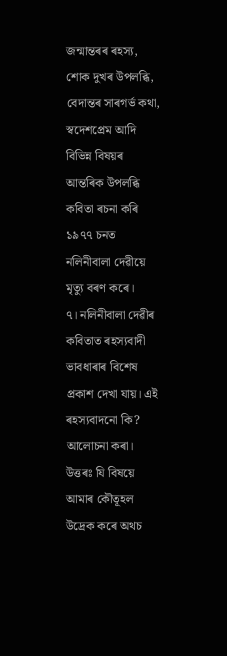জন্মান্তৰৰ ৰহস্য, শোক দুখৰ উপলব্ধি, বেদান্তৰ সাৰগৰ্ভ কথা, স্বদেশপ্রেম আদি বিভিন্ন বিষয়ৰ আন্তৰিক উপলব্ধি কবিতা ৰচনা কৰি ১৯৭৭ চনত নলিনীবালা দেৱীয়ে মৃত্যু বৰণ কৰে।
৭। নলিনীবালা দেৱীৰ কবিতাত ৰহস্যবাদী ভাবধাৰাৰ বিশেষ প্রকাশ দেখা যায়। এই ৰহস্যবাদনো কি? আলোচনা কৰা।
উত্তৰঃ যি বিষয়ে আমাৰ কৌতূহল উদ্রেক কৰে অথচ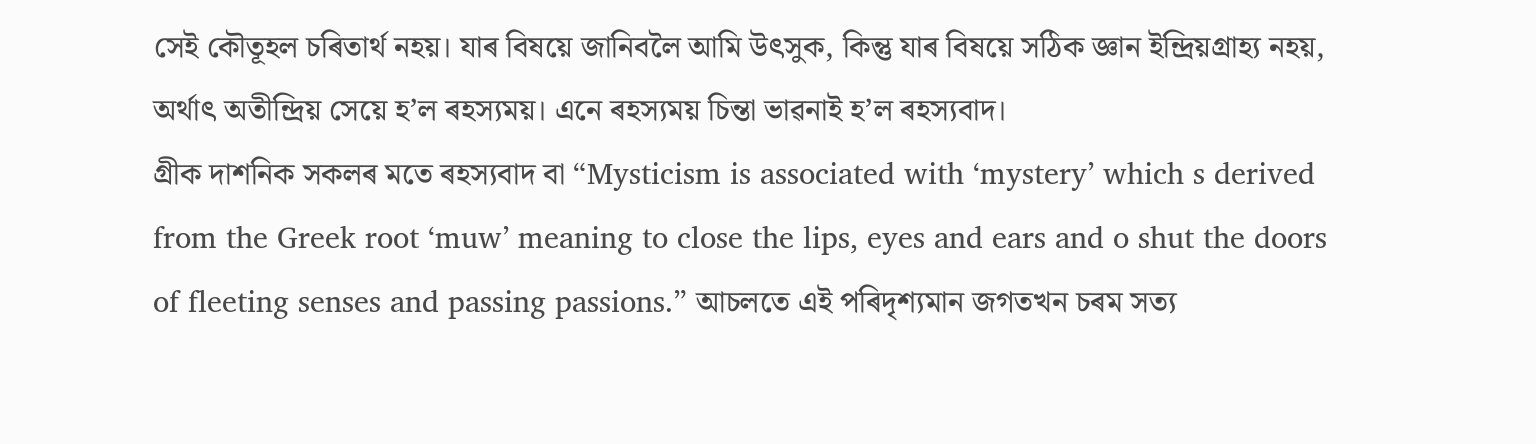সেই কৌতূহল চৰিতাৰ্থ নহয়। যাৰ বিষয়ে জানিবলৈ আমি উৎসুক, কিন্তু যাৰ বিষয়ে সঠিক জ্ঞান ইন্দ্রিয়গ্রাহ্য নহয়, অর্থাৎ অতীন্দ্রিয় সেয়ে হ’ল ৰহস্যময়। এনে ৰহস্যময় চিন্তা ভাৱনাই হ’ল ৰহস্যবাদ।
গ্ৰীক দাশনিক সকলৰ মতে ৰহস্যবাদ বা “Mysticism is associated with ‘mystery’ which s derived from the Greek root ‘muw’ meaning to close the lips, eyes and ears and o shut the doors of fleeting senses and passing passions.” আচলতে এই পৰিদৃশ্যমান জগতখন চৰম সত্য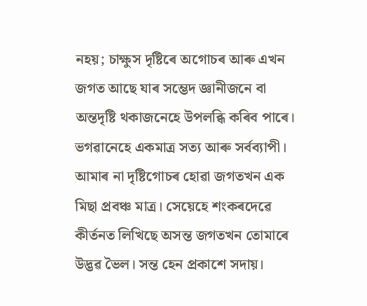নহয়; চাক্ষুস দৃষ্টিৰে অগোচৰ আৰু এখন জগত আছে যাৰ সম্ভেদ জ্ঞানীজনে বা অন্তদৃষ্টি থকাজনেহে উপলব্ধি কৰিব পাৰে। ভগৱানেহে একমাত্র সত্য আৰু সৰ্বব্যাপী। আমাৰ না দৃষ্টিগোচৰ হোৱা জগতখন এক মিছা প্রবঞ্চ মাত্র। সেয়েহে শংকৰদেৱে কীৰ্তনত লিখিছে অসন্ত জগতখন তোমাৰে উদ্ভৱ ভৈল। সন্ত হেন প্রকাশে সদায়।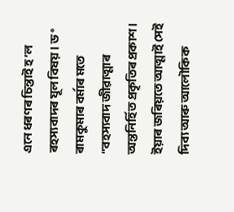এনে ধৰণৰ চিন্তাই হ’ল ৰহস্যবাদৰ যূল বিষয়। ড° ৰামকুমাৰ বৰ্মাৰ মতে “বহস্যবাদ জীৱাত্মাৰ অন্তনির্হিত প্ৰকৃতিৰ প্ৰকাশ। ইয়াৰ জৰিয়তে আত্মাই সেই দিব্য আৰু আলৌকিক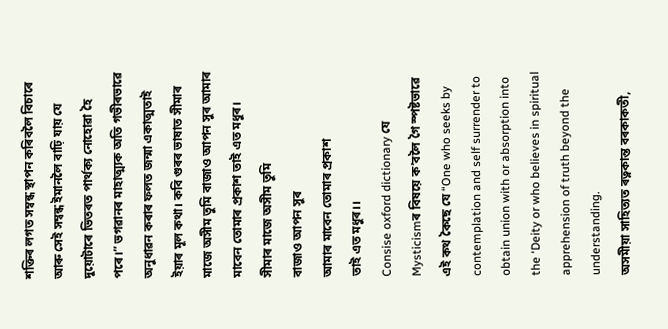শক্তিৰ লগত সম্বন্ধ স্থাপন কৰিবলৈ বিচাৰে আৰু সেই সম্বন্ধ ইমানলৈ বাঢ়ি যায় যে দুয়োটাৰে ভিতৰত পাৰ্থক্য নোহোৱা হৈ পৰে।” ভগৱানৰ মাহাত্ম্যক অতি গভীৰভাৱে অনুধাৱন কৰাৰ ফলত জন্মা একাত্মতাই ইয়াৰ মূল কথা। কবি গুৰৰ ভাষাত সীমাৰ মাজে অসীম তুমি বাজাও আপন সুৰ আমাৰ মাবেন তোমাৰ প্ৰকাশ তাই এত মধুৰ।
সীমাৰ মাজে অসীম তুমি
বাজাও আপন সুৰ
আমাৰ মাবেন তোমাৰ প্ৰকাশ
তাই এত মধুৰ।।
Consise oxford dictionary যে Mysticismৰ বিষয়ে ক’বলৈ গৈ স্পষ্টভাৱে এই কথ কৈছে যে “One who seeks by contemplation and self surrender to obtain union with or absorption into the ‘Deity or who believes in spiritual apprehension of truth beyond the understanding.
অসমীয়া সাহিত্যত ৰত্নকান্ত বৰকাকতী,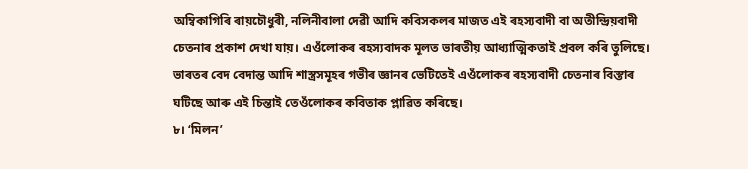অম্বিকাগিৰি ৰায়চৌধুৰী, নলিনীবালা দেৱী আদি কবিসকলৰ মাজত এই ৰহস্যবাদী বা অতীন্দ্রিয়বাদী চেতনাৰ প্ৰকাশ দেখা যায়। এওঁলোকৰ ৰহস্যবাদক মূলত ভাৰতীয় আধ্যাত্মিকতাই প্রবল কৰি তুলিছে। ভাৰতৰ বেদ বেদান্ত আদি শাস্ত্ৰসমূহৰ গভীৰ জ্ঞানৰ ভেটিতেই এওঁলোকৰ ৰহস্যবাদী চেতনাৰ বিস্তাৰ ঘটিছে আৰু এই চিন্তাই তেওঁলোকৰ কবিতাক প্লাৱিত কৰিছে।
৮। ‘মিলন’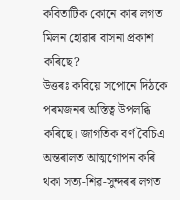কবিতাটিক কোনে কাৰ লগত মিলন হোৱাৰ বাসনা প্ৰকাশ কৰিছে?
উত্তৰঃ কবিয়ে সপোনে দিঠকে পৰমজনৰ অস্তিত্ব উপলব্ধি কৰিছে। জাগতিক বর্ণ বৈচিএ অন্তৰালত আত্মগোপন কৰি থকা সত্য-শিৱ-সুন্দৰৰ লগত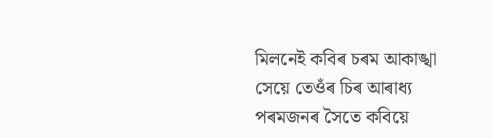মিলনেই কবিৰ চৰম আকাঙ্খা সেয়ে তেওঁৰ চিৰ আৰাধ্য পৰমজনৰ সৈতে কবিয়ে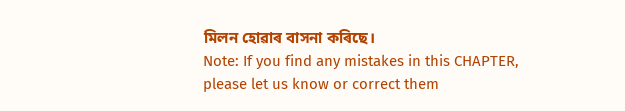মিলন হোৱাৰ বাসনা কৰিছে।
Note: If you find any mistakes in this CHAPTER, please let us know or correct them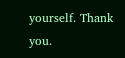yourself. Thank you.